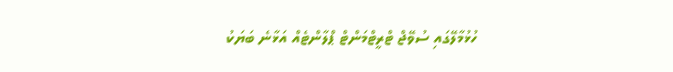ހުޅުމާލޭގައި ސުވޭޖް ޓްރީޓްމަންޓް ޕްލާންޓެއް އަޅާނެ ބަޔަކު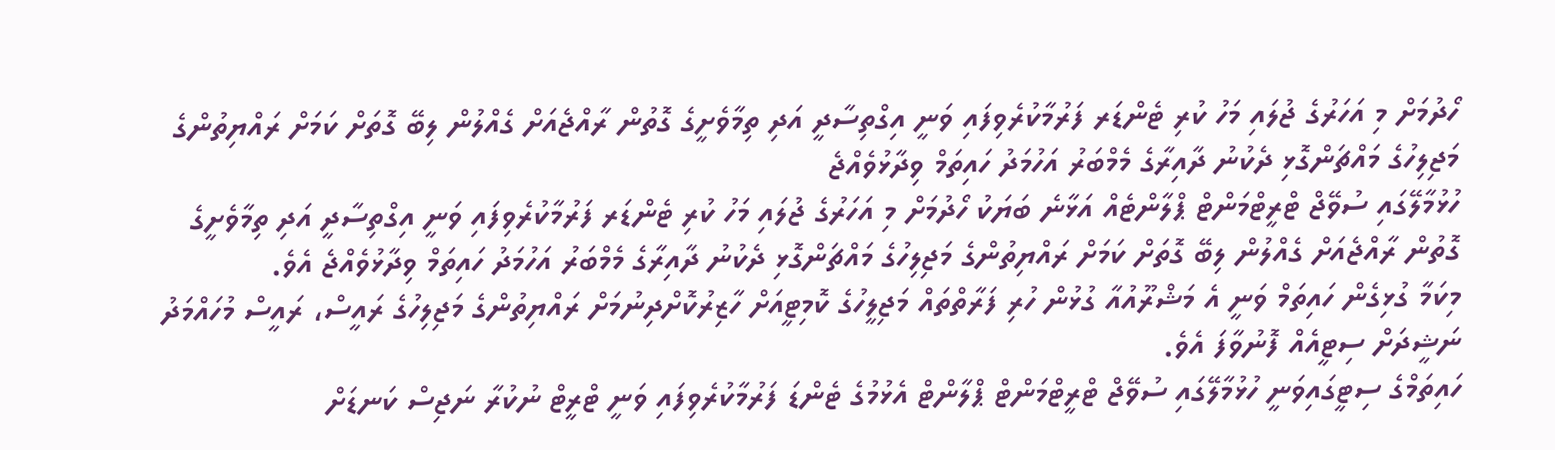ހޯދުމަށް މި އަހަރުގެ ޖުލައި މަހު ކުރި ޓެންޑަރ ފަރުމާކުރެވިފައި ވަނީ އިގްތިސާދީ އަދި ތިމާވެށީގެ ގޮތުން ރާއްޖެއަށް ގެއްލުން ލިބޭ ގޮތަށް ކަމަށް ރައްޔިތުންގެ މަޖިލިހުގެ މައްޗަންގޮޅި ދެކުނު ދާއިރާގެ މެމްބަރު އަހުމަދު ހައިތަމް ވިދާޅުވެއްޖެ
ހުޅުމާލޭގައި ސުވޭޖް ޓްރީޓްމަންޓް ޕްލާންޓެއް އަޅާނެ ބަޔަކު ހޯދުމަށް މި އަހަރުގެ ޖުލައި މަހު ކުރި ޓެންޑަރ ފަރުމާކުރެވިފައި ވަނީ އިގްތިސާދީ އަދި ތިމާވެށީގެ ގޮތުން ރާއްޖެއަށް ގެއްލުން ލިބޭ ގޮތަށް ކަމަށް ރައްޔިތުންގެ މަޖިލިހުގެ މައްޗަންގޮޅި ދެކުނު ދާއިރާގެ މެމްބަރު އަހުމަދު ހައިތަމް ވިދާޅުވެއްޖެ އެވެ.
މިކަމާ ގުޅިގެން ހައިތަމް ވަނީ އެ މަޝްރޫއުއާ ގުޅުން ހުރި ފަރާތްތައް މަޖިލީހުގެ ކޮމިޓީއަށް ހާޒިރުކޮށްދިނުމަށް ރައްޔިތުންގެ މަޖިލިހުގެ ރައީސް، ރައީސް މުހައްމަދު ނަޝީދަށް ސިޓީއެއް ފޮނުވާފަ އެވެ.
ހައިތަމްގެ ސިޓީގައިވަނީ ހުޅުމާލޭގައި ސުވޭޖް ޓްރީޓްމަންޓް ޕްލާންޓް އެޅުމުގެ ޓެންޑަ ފަރުމާކުރެވިފައި ވަނީ ޓްރީޓް ނުކުރާ ނަޖިސް ކަނޑަށް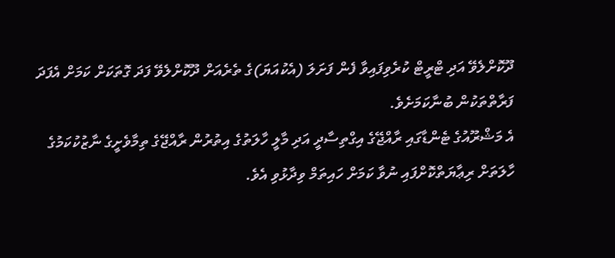ދޫކޮށްލެވޭ އަދި ޓްރީޓް ކުރެވިފައިވާ ފެން ފަށަލަ (އެކުއަޔަ)ގެ ތެރެއަށް ދޫކޮށްލެވޭ ފަދަ ގޮތަކަށް ކަމަށް އެފަދަ ފަރާތްތަކުން ބުނާކަމަށެވެ.
އެ މަޝްރޫއުގެ ޓެންޑާގައި ރާއްޖޭގެ އިގްތިސާދީ އަދި މާލީ ހާލަތުގެ އިތުރުން ރާއްޖޭގެ ތިމާވެށީގެ ނާޒުކުކަމުގެ ހާލަތަށް ރިޢާޔަތްކޮށްފައި ނުވާ ކަމަށް ހައިތަމް ވިދާޅުވި އެވެ.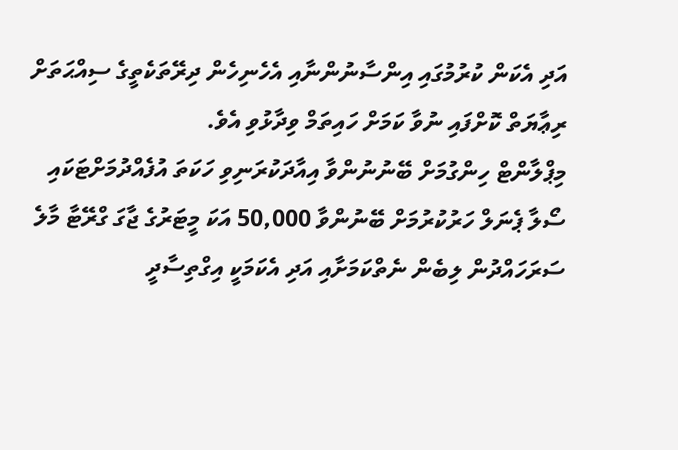އަދި އެކަން ކުރުމުގައި އިންސާނުންނާއި އެހެނިހެން ދިރޭތަކެތީގެ ސިއްޙަތަށް ރިޢާޔަތް ކޮށްފައި ނުވާ ކަމަށް ހައިތަމް ވިދާޅުވި އެވެ.
މިޕްލާންޓް ހިންގުމަށް ބޭނުނުންވާ އިއާދަކުރަނިވި ހަކަތަ އުފެއްދުމަށްޓަކައި ސޯލާ ޕެނަލް ހަރުކުރުމަށް ބޭނުންވާ 50,000 އަކަ މީޓަރުގެ ޖާގަ ގްރޭޓާ މާލެ ސަރަހައްދުން ލިބެން ނެތްކަމަށާއި އަދި އެކަމަކީ އިގްތިސާދީ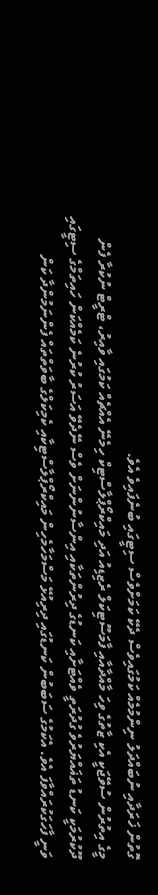ގޮތުން ޚަރަދާއި ނުބައްދަލު ނިންމުމެއް ކަމުގައިވެސް ދެކޭ ކަމަށްވެސް ސިޓީގައި ބުނެފައިވެ އެވެ.
މީގެ އިތުރުން ސުވޭޖަކީ އެކި ޒާތުގެ ވިހަ މާއްދާއާއި ފާމަސޫޓިކަލް ރެޒިޑިއު އަދި މައިކްރޯޕްލާސްޓިކް ހިމެނޭ އެއްޗެއް ކަމުގައި ވާއިރު، ޓްރީޓް ނުކުރާ ފެން ދޫކުރުމަކީ ކަނޑު ތަޣައްޔަރުވެ ގުދުރަތީ ވެއްޓަށާއި ކަނޑުގެ ދިރުންތަކާއި އިންސާނުންނަށް ވެސް ނޭދެވޭ އަސަރު ކުރުނެ ކަމެއްކަން ހައިތަމްގެ ސިޓީގައި ވަނީ ފާހަގަކުރައްވާފަ އެވެ. އެކަމުގެ ސަބަބުން ކަނޑުގައި ދިރިއުޅޭ މަސްމަހާމެހިން މައިކްރޯޕްލާސްޓިކާއި ކެމިކަލްގެ ބާވަތްތައް ފެންނަމުންދާ ކަން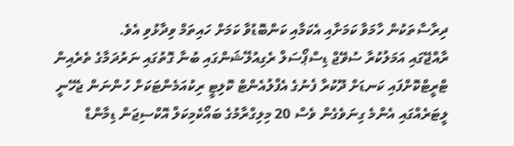ދިރާސާތަކުން ހާމަވާ ކަމަށާއި އެކަމާއި ކަންބޮޑުވާ ކަމަށް ހައިތަމް ވިދާޅުވި އެވެ.
ރާއްޖޭގައި އަމަލުކުރާ ސުވޭޖް ޑިސްޕޯސަލް ރެގިއުލޭޝަންގައި ބުނާ ގޮތުގައި ނަރުދަމާގެ ތެރެއިން ޓްރީޓްކޮށްފައި ކަނޑަށް ދޫކުރާ ފެނުގެ އެފްލުއެންޓް ކޮލިޓީ ރިކުއަމެންޓަކަށް ހުންނަން ޖެހޭނީ ލީޓަރެއްގައި އެންމެ ގިނަވެގެން ވެސް 20 މިލިގްރާމުގެ ބައޯކެމިކަލް އޮކްސިޖަން ޑިމާންޑް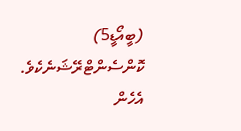(ބީއޯޑީ5) ކޮންސެންޓްރޭޝަނެކެވެ. އެހެން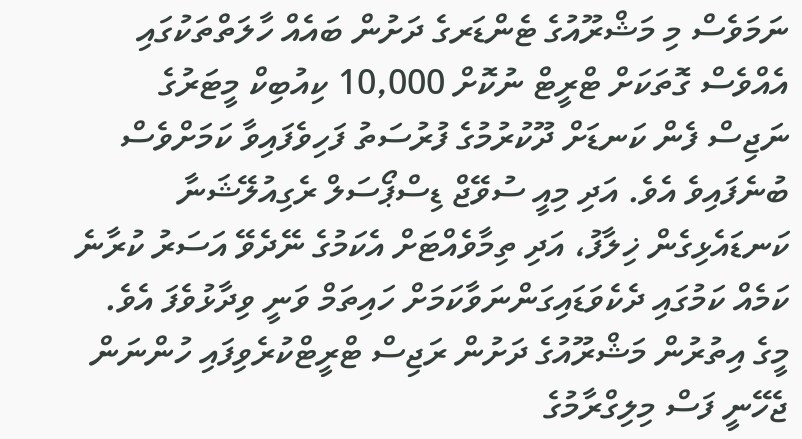ނަމަވެސް މި މަޝްރޫއުގެ ޓެންޑަރގެ ދަށުން ބައެއް ހާލަތްތަކުގައި އެއްވެސް ގޮތަކަށް ޓްރީޓް ނުކޮށް 10,000 ކިއުބިކް މީޓަރުގެ ނަޖިސް ފެން ކަނޑަށް ދޫކުރުމުގެ ފުރުސަތު ފަހިވެފައިވާ ކަމަށްވެސް ބުނެފައިވެ އެވެ. އަދި މިއީ ސުވޭޖް ޑިސްޕޯސަލް ރެގިއުލޭޝަނާ ކަނޑައެޅިގެން ޚިލާފު، އަދި ތިމާވެއްޓަށް އެކަމުގެ ނޭދެވޭ އަސަރު ކުރާނެ ކަމެއް ކަމުގައި ދެކެވަޑައިގަންނަވާކަމަށް ހައިތަމް ވަނީ ވިދާޅުވެފަ އެވެ.
މީގެ އިތުރުން މަޝްރޫއުގެ ދަށުން ރަޖިސް ޓްރީޓްކުރެވިފައި ހުންނަން ޖެހޭނީ ފަސް މިލިގްރާމުގެ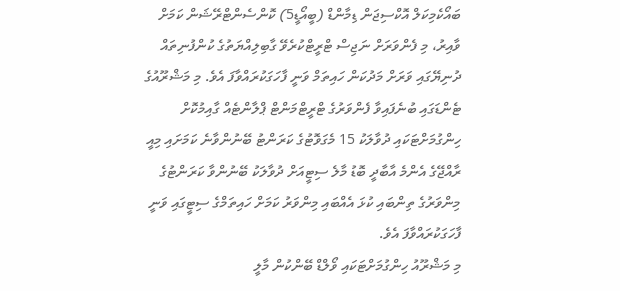ބައޯކެމިކަލް އޮކްސިޖަން ޑިމާންޑް (ބީއޯޑީ5) ކޮންސެންޓްރޭޝަން ކަމަށް ވާއިރު، މި ފެންވަރަށް ނަޖިސް ޓްރީޓްކުރެވޭ ގާބިލިއްޔަތުގެ ކުންފުނިތައް ދުނިޔޭގައި ވަރަށް މަދުކަން ހައިތަމް ވަނީ ފާހަގަކުރައްވާފަ އެވެ. މި މަޝްރޫއުގެ ޓެންޑަގައި ބުނެފައިވާ ފެންވަރުގެ ޓްރީޓްމަންޓް ޕްލާންޓެއް ގާއިމުކޮށް ހިންގުމަށްޓަކައި ދުވާލަކު 15 މެގަވޮޓުގެ ކަރަންޓު ބޭނުންވާނެ ކަމަށައި މިއީ ރާއްޖޭގެ އެންމެ އާބާދީ ބޮޑު މާލެ ސިޓީއަށް ދުވާލަކު ބޭނުންވާ ކަރަންޓުގެ މިންވަރުގެ ތިންބައި ކުޅަ އެއްބައި މިންވަރު ކަމަށް ހައިތަމްގެ ސިޓީގައި ވަނީ ފާހަގަކުރައްވާފަ އެވެ.
މި މަޝްރޫއު ހިންގުމަށްޓަކައި ވޯލްޑް ބޭންކުން މާލީ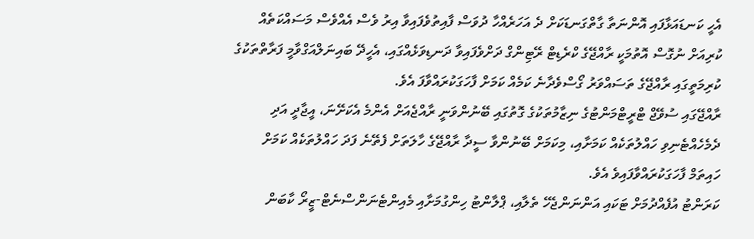އެހީ ކަނޑައަޅާފައި އޮންނަތާ ގާތްގަނޑަކަށް ދެ އަހަރެއްހާ ދުވަސް ފާއިތުވެފައިވާ އިރު ވެސް އެއްވެސް މަސައްކަތެއް ކުރިއަށް ނުގޮސް އޮތުމަކީ ރާއްޖޭގެ ކްރެޑިޓް ރޭޓިންގް ދަށްވެފައިވާ ދަނޑިވަޅެއްގައި، އެހީދޭ ބައިނަލްއަގްވާމީ ފަރާތްތަކުގެ ކުރިމަތީގައި ރާއްޖޭގެ ތަސައްވަރު ގޯސްވެދާނެ ކަމެއް ކަމަށް ފާހަގަކުރައްވާފަ އެވެ.
ރާއްޖޭގައި ސުވޭޖް ޓްރީޓްމަންޓުގެ ނިޒާމުތަކުގެ ގޮތުގައި ބޭނުންވަނީ ރާއްޖެއަށް އެންމެ އެކަށޭނަ، އީޖާދީ އަދި ދެމެހެއްޓެނިވި ހައްލުތަކެއް ކަމަށާއި، މިކަމަށް ބޭނުންވާ ސީދާ ރާއްޖޭގެ ހާލަތަށް ފެތޭނެ ފަދަ ހައްލުތަކެއް ކަމަށް ހައިތަމް ފާހަގަކުރައްވާފައިވެ އެވެ.
ކަރަންޓު އުފެއްދުމަށް ޓަކައި އަންނަންޖެހޭ ތެލާއި، ޕްލާންޓު ހިންގުމަށާއި މެއިންޓެނަންސްނެޓް-ޒީރޯ ކާބަން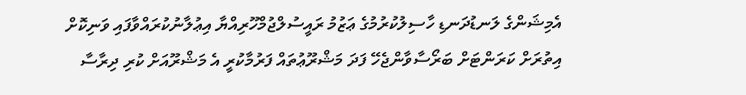އެމިޝަންގެ ލަނޑުދަނޑި ހާސިލުކުރުމުގެ ޢަޒުމު ރައީސުލްޖުމްހޫރިއްޔާ އިޢުލާނުކުރައްވާފައި ވަނިކޮށް އިތުރަށް ކަރަންޓަށް ބަރޯސާވާންޖެހޭ ފަދަ މަޝްރޫޢުތައް ފަރުމާކުރީ އެ މަޝްރޫއަށް ކުރި ދިރާސާ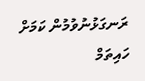ރަނގަޅުނުވުމުން ކަމަށް ހައިތަމް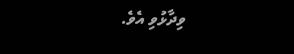ވިދާޅުވި އެވެ.